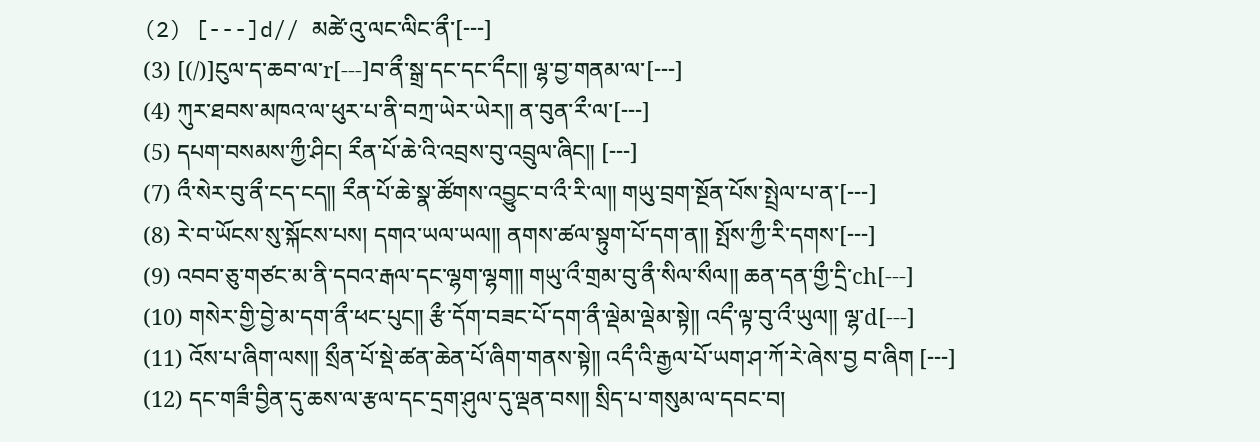(2) [---]d// མཚེ་འུ་ལང་ལིང་ནྀ་[---]
(3) [(/)]ངུལ་ད་ཆབ་ལ་r[---]བ་ནྀ་སྒྲ་དང་དང་དྀང༎ ལྷ་བྱ་གནམ་ལ་[---]
(4) ཀུར་ཐབས་མཁའ་ལ་ཕུར་པ་ནི་བཀྲ་ཡེར་ཡེར༎ ན་བུན་རྀ་ལ་[---]
(5) དཔག་བསམས་ཀྱྀ་ཤིང། རྀན་པོ་ཆེ་འི་འབྲས་བུ་འབྲུལ་ཞིང༎ [---]
(7) འྀ་སེར་བུ་ནྀ་ངད་ངད༎ རྀན་པོ་ཆེ་སྣ་ཚོགས་འབྱུང་བ་འྀ་རི་ལ༎ གཡུ་བྲག་སྔོན་པོས་སྤྲེལ་པ་ན་[---]
(8) རེ་བ་ཡོངས་སུ་སྐོངས་པས། དགའ་ཡལ་ཡལ༎ ནགས་ཚལ་སྟུག་པོ་དག་ན༎ སྤོས་ཀྱྀ་རི་དགས་[---]
(9) འབབ་ཅུ་གཙང་མ་ནི་དབའ་རྒལ་དང་ལྷག་ལྷག༎ གཡུ་འྀ་གྲམ་བུ་ནྀ་སིལ་སྀལ༎ ཆན་དན་གྱྀ་དྲི་ch[---]
(10) གསེར་གྱི་བྱེ་མ་དག་ནྀ་ཕང་པུང༎ རྩྀ་དོག་བཟང་པོ་དག་ནྀ་ལྡེམ་ལྡེམ་སྟེ༎ འདྀ་ལྟ་བུ་འྀ་ཡུལ༎ ལྷ་d[---]
(11) འོས་པ་ཞིག་ལས༎ སྲྀན་པོ་སྡེ་ཚན་ཆེན་པོ་ཞིག་གནས་སྟེ༎ འདྀ་འི་རྒྱལ་པོ་ཡག་ཤ་ཀོ་རེ་ཞེས་བྱ བ་ཞིག [---]
(12) དང་གཟྀ་བྱིན་དུ་ཆས་ལ་རྩལ་དང་དྲག་ཤུལ་དུ་ལྡན་བས༎ སྲིད་པ་གསུམ་ལ་དབང་བ།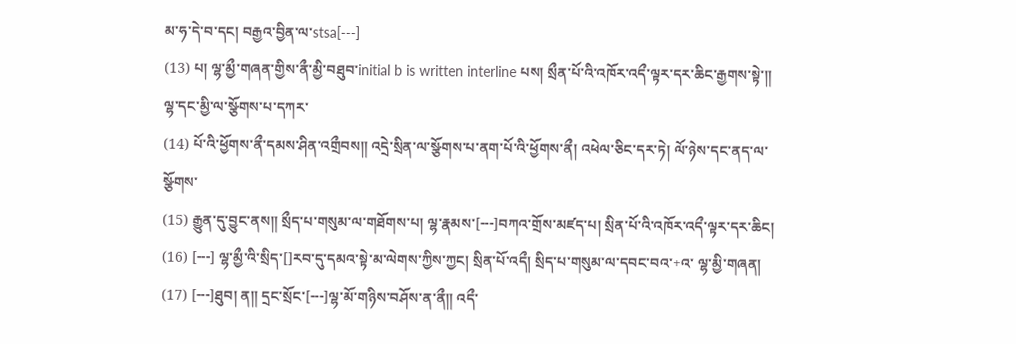མ་ཧ་དེ་བ་དང། བརྒྱའ་བྱིན་ལ་stsa[---]
(13) པ། ལྷ་མྱྀ་གཞན་གྱིས་ནྀ་མྱི་བཐུབ་initial b is written interline པས། སྲྀན་པོ་འི་འཁོར་འདྀ་ལྟར་དར་ཆིང་རྒྱགས་སྟེ་༎ ལྷ་དང་མྱི་ལ་སྩོགས་པ་དཀར་
(14) པོ་འི་ཕྱོགས་ནྀ་དམས་ཤིན་འགྲྀབས༎ འདྲེ་སྲིན་ལ་སྩོགས་པ་ནག་པོ་འི་ཕྱོགས་ནྀ། འཕེལ་ཅིང་དར་ཏེ། ལོ་ཉེས་དང་ནད་ལ་སྩོགས་
(15) རྒྱུན་དུ་བྱུང་ནས༎ སྲྀད་པ་གསུམ་ལ་གཐོགས་པ། ལྷ་རྣམས་[---]བཀའ་གྲོས་མཛད་པ། སྲིན་པོ་འི་འཁོར་འདྀ་ལྟར་དར་ཆིང།
(16) [---] ལྷ་མྱྀ་འི་སྲིད་[]རབ་དུ་དམའ་སྟེ་མ་ལེགས་ཀྱིས་ཀྱང། སྲིན་པོ་འདྀ། སྲིད་པ་གསུམ་ལ་དབང་བའ་+འ་ ལྷ་མྱི་གཞན།
(17) [---]ཐུབ། ན༎ དྲང་སྲོང་[---]ལྷ་མོ་གཉིས་བཤོས་ན་ནྀ༎ འདྀ་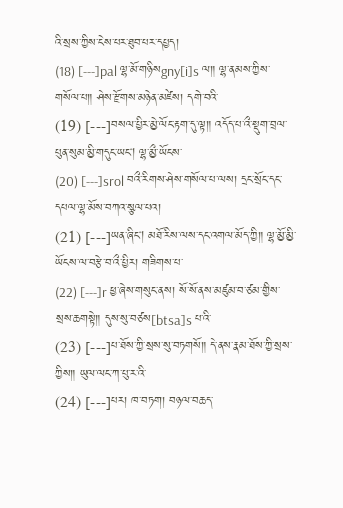འི་སྲས་ཀྱིས་ངེས་པར་ཐུབ་པར་དཔྱད།
(18) [---]pal ལྷ་མོ་གཉིསgny[i]s ལ༎ ལྷ་ནམས་ཀྱིས་གསོལ་པ༎ ཤེས་རྫོགས་མཉེན་མཛེས། དགེ་བའི་
(19) [---]བསལ་པྱིར་མྱེ་ལོང་རྟག་དུ་ལྟ༎ འདོད་པ་འྀ་སྡུག་བྲལ་པུན་སུམ་མྱི་གདུང་ཡང། ལྷ་མྱྀ་ཡོངས་
(20) [---]srol བའྀ་རིགས་ཤེས་གསོལ་པ་ལས། དྲང་སྲོང་དང་དཔལ་ལྷ་མོས་བཀའ་སྩལ་པའ།
(21) [---]ཡན་ཞིང། མཐོ་རིས་ལས་དང་འགལ་མོད་ཀྱི༎ ལྷ་མྱོ་མྱི་ ཡོངས་ལ་བརྩེ་བ་འྀ་པྱིར། གཟིགས་པ་
(22) [---]r ཕྱ་ཞེས་གསུང་ནས། སོ་སོ་ནས་མཛུམ་བ་ཙམ་གྱིས་སྲས་ཆགསྟེ༎ དུས་སུ་བཙས[btsa]s པ་འི་
(23) [---]པ་ཐོས་ཀྱི་སྲས་སུ་བཏགསོ༎ དེ་ནས་རྣམ་ཐོས་ཀྱི་སྲས་ཀྱིས༎ ཡུལ་ལང་ཀ་པུ་ར་འི་
(24) [---]པར། ཁ་བཏག། བཉལ་བཆད་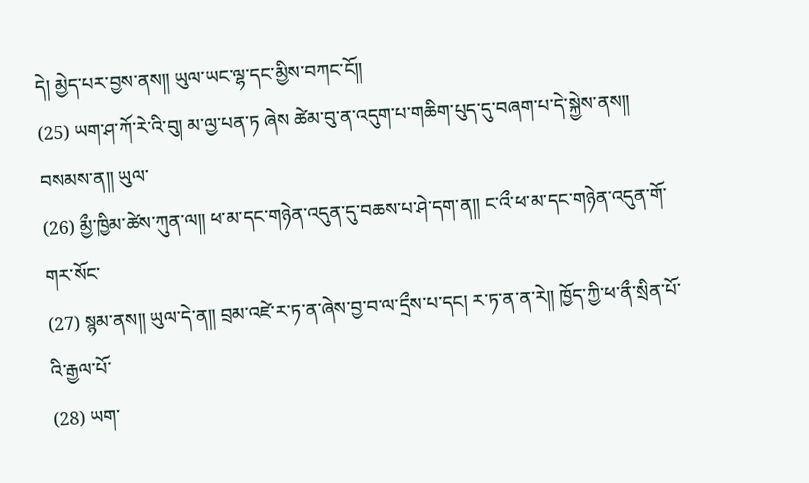དེ། མྱེད་པར་བྱས་ནས༎ ཡུལ་ཡང་ལྷ་དང་མྱིས་བཀང་ངོ༎
(25) ཡག་ཤ་ཀོ་རེ་འི་བུ། མ་ལྱ་པན་ཏ ཞེས ཚེམ་བུ་ན་འདུག་པ་གཆིག་པུད་དུ་བཞག་པ་དེ་སྐྱེས་ནས༎ བསམས་ན༎ ཡུལ་
(26) མྱྀ་ཁྱིམ་ཚེས་ཀུན་ལ༎ ཕ་མ་དང་གཉེན་འདུན་དུ་བཆས་པ་ཤེ་དག་ན༎ ང་འྀ་ཕ་མ་དང་གཉེན་འདུན་གོ་གར་སོང་
(27) སྙམ་ནས༎ ཡུལ་དེ་ན༎ བྲམ་འཛེ་ར་ཏ་ན་ཞེས་བྱ་བ་ལ་དྲྀས་པ་དང། ར་ཏ་ན་ན་རེ༎ ཁྱོད་ཀྱི་ཕ་ནྀ་སྲིན་པོ་འི་རྒྱལ་པོ་
(28) ཡག་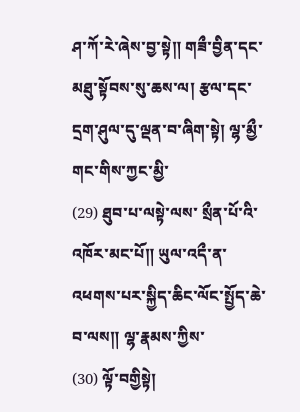ཤ་ཀོ་རེ་ཞེས་བྱ་སྟེ༎ གཟྀ་བྱིན་དང་མཐུ་སྟོབས་སུ་ཆས་ལ། རྩལ་དང་དྲག་ཤུལ་དུ་ལྡན་བ་ཞིག་སྟེ། ལྷ་མྱྀ་གང་གིས་ཀྱང་མྱི་
(29) ཐུབ་པ་ལསྟེ་ལས་ སྲྀན་པོ་འི་འཁོར་མང་པོ༎ ཡུལ་འདྀ་ན་འཕགས་པར་སྐྱིད་ཆིང་ལོང་སྤྱོད་ཆེ་བ་ལས༎ ལྷ་རྣམས་ཀྱིས་
(30) ལྟོ་བགྱིསྟེ།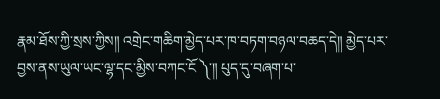རྣམ་ཐོས་ཀྱི་སྲས་ཀྱིས༎ འགྲེང་གཆིག་མྱེད་པར་ཁ་བཏག་བཉལ་བཆད་དེ༎ མྱེད་པར་བྱས་ནས་ཡུལ་ཡང་ལྷ་དང་མྱིས་བཀང་ངོ ༽་༎ པུད་དུ་བཞག་པ་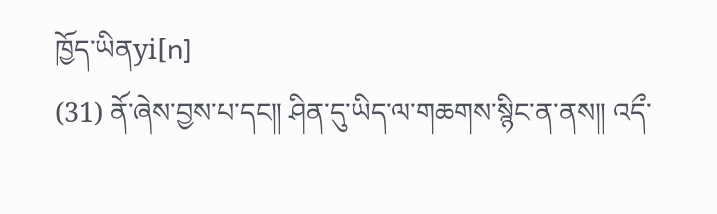ཁྱོད་ཡིནyi[n]
(31) ནོ་ཞེས་བྱས་པ་དང༎ ཤིན་དུ་ཡིད་ལ་གཆགས་སྙིང་ན་ནས༎ འདྀ་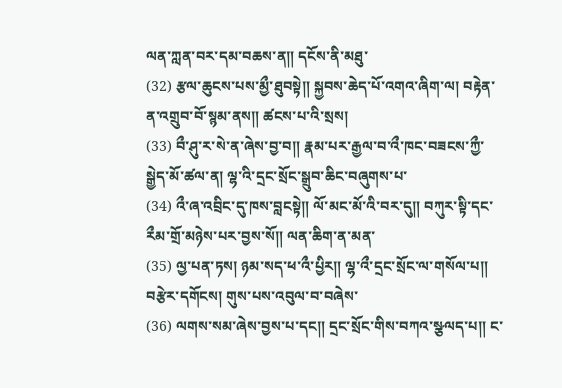ལན་ཀླན་བར་དམ་བཆས་ན༎ དངོས་ནི་མཐུ་
(32) རྩལ་ཆུངས་པས་མྱྀ་ཐུབསྟེ༎ སྐྱབས་ཆེད་པོ་འགའ་ཞིག་ལ། བརྟེན་ན་འགྲུབ་བོ་སྙམ་ནས༎ ཚངས་པ་འི་སྲས།
(33) བྀ་ཤུ་ར་སེ་ན་ཞེས་བྱ་བ༎ རྣམ་པར་རྒྱལ་བ་འྀ་ཁང་བཟངས་ཀྱྀ་སྒྱེད་མོ་ཚལ་ན། ལྷ་འི་དྲང་སྲོང་སྒྲུབ་ཆིང་བཞུགས་པ་
(34) འྀ་ཞ་འབྲིང་དུ་ཁས་བླངསྟེ༎ ལོ་མང་མོ་འི་བར་དུ༎ བཀུར་སྟི་དང་རྀམ་གྲོ་མཉེས་པར་བྱས་སོ༎ ལན་ཆིག་ན་མན་
(35) ལྱ་པན་ཏས། ཉམ་སད་ཕ་འྀ་པྱིར༎ ལྷ་འྀ་དྲང་སྲོང་ལ་གསོལ་པ༎ བརྩེར་དགོངས། གུས་པས་འབུལ་བ་བཞེས་
(36) ལགས་སམ་ཞེས་བྱས་པ་དང༎ དྲང་སྲོང་གིས་བཀའ་སྩལད་པ༎ ང་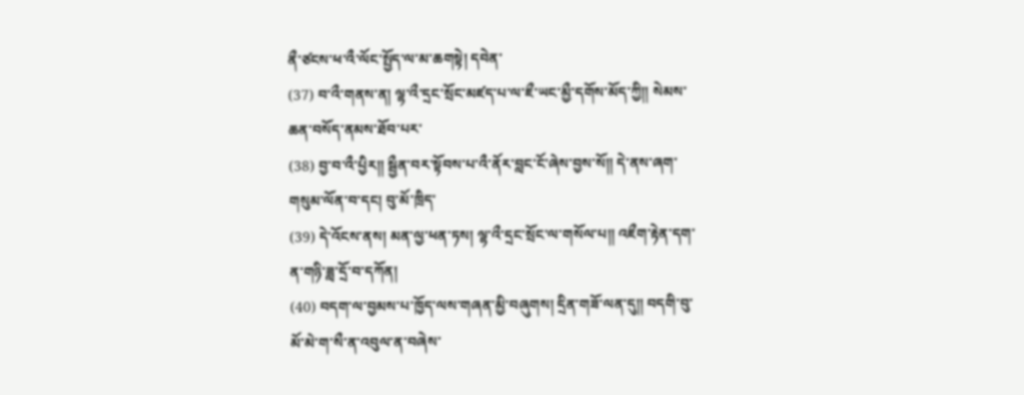ནྀ་ཙངས་ཕ་འྀ་ལོང་སྤྱོད་ལ་མ་ཆགསྟེ། དབེན་
(37) བ་འྀ་གནས་ན། ལྷ་འྀ་དྲང་སྲོང་མཛད་པ་ལ་ཇྀ་ཡང་མྱྀ་དགོས་མོད་ཀྱི༎ སེམས་ཆན་བསོད་ནམས་ཐོབ་པར་
(38) བྱ་བ་འྀ་པྱིར༎ སྦྱྀན་བར་སྟོབས་པ་འྀ་ནོར་བླང་ངོ་ཞེས་བྱས་སོ༎ དེ་ནས་ཞག་གསུམ་ལོན་བ་དང། བུ་མོ་ཁྲིད་
(39) དེ་འོངས་ནས། མན་ལྱ་ཕན་ཏས། ལྷ་འྀ་དྲང་སྲོང་ལ་གསོལ་པ༎ འཇྀག་རྟེན་དག་ན་གཉི་ཟླ་དྲོ་བ་དཀོན།
(40) བདག་ལ་བྱམས་པ་ཁྱོད་ལས་གཞན་མྱི་བཞུགས། དྲིན་གཟོ་ལན་དུ༎ བདགི་བུ་མོ་མེ་ག་སྀ་ན་འབུལ་ན་བཞེས་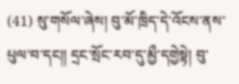(41) སུ་གསོལ་ཞེས། བུ་མོ་ཁྲིད་དེ་འོངས་ནས་པུལ་བ་དང༎ དྲང་སྲོང་རབ་དུ་མྱྀ་དགྱེསྟེ། བུ་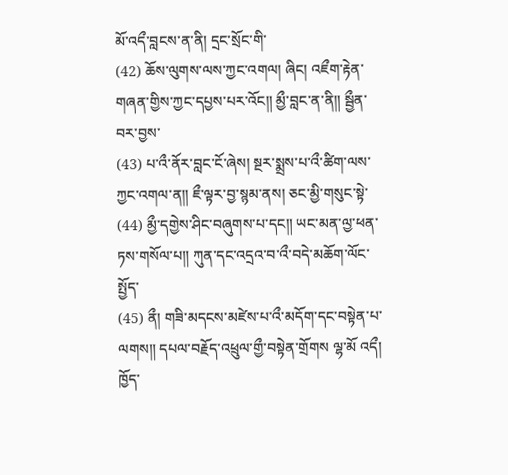མོ་འདྀ་བླངས་ན་ནི། དྲང་སྲོང་གི་
(42) ཆོས་ལུགས་ལས་ཀྱང་འགལ། ཞིང། འཇྀག་རྟེན་གཞན་གྱིས་ཀྱང་དཔྱས་པར་འོང༎ མྱྀ་བླང་ན་ནི༎ སྦྱྀན་བར་བྱས་
(43) པ་འྀ་ནོར་བླང་ངོ་ཞེས། སྔར་སྨྲས་པ་འྀ་ཚིག་ལས་ཀྱང་འགལ་ན༎ ཇྀ་ལྟར་བྱ་སྙམ་ནས། ཅང་མྱི་གསུང་སྟེ་
(44) མྱྀ་དགྱེས་ཤིང་བཞུགས་པ་དང༎ ཡང་མན་ལྱ་ཕན་ཏས་གསོལ་པ༎ ཀུན་དང་འདྲའ་བ་འྀ་བདེ་མཆོག་ལོང་སྤྱོད་
(45) ནྀ། གཟི་མདངས་མཛེས་པ་འྀ་མདོག་དང་བསྟེན་པ་ལགས༎ དཔལ་བརྗོད་འཕྲུལ་གྱྀ་བསྟེན་གྲོགས ལྷ་མོ འདྀ། ཁྱོད་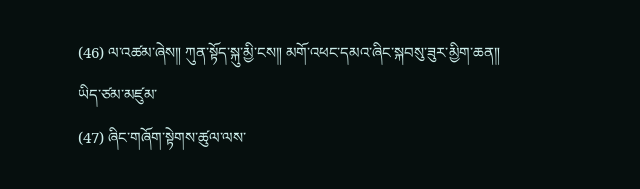(46) ལ་འཚམ་ཞེས༎ ཀུན་སྟོད་སྐུ་མྱི་ངས༎ མགོ་འཕང་དམའ་ཞིང་སྐབསུ་ཟུར་མྱིག་ཆན༎ ཡིད་ཙམ་མཛུམ་
(47) ཞིང་གཞོག་སྟེགས་ཚུལ་ལས་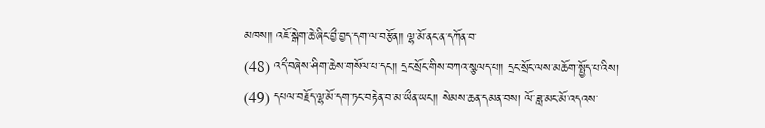མཁས༎ འཇོ་སྒེག་ཆེ་ཞིང་བྱྀ་བྱད་དག་ལ་བརྩོན༎ ལྷ་མོ་ནང་ན་དཀོན་བ་
(48) འདྀ་བཞེས་ཤིག་ཆེས་གསོལ་པ་དང༎ དྲང་སྲོང་གིས་བཀའ་སྩལད་པ༎ དྲང་སྲོང་ལས་མཆོག་སྤྱོད་པ་འིས།
(49) དཔལ་བརྗོད་ལྷ་མོ་དག་ཏང་བརྟེན་བ་མ་ཡྀན་ཡང༎ སེམས་ཆན་དམན་བས། ལོ་ཟླ་མང་མོ་འདའས་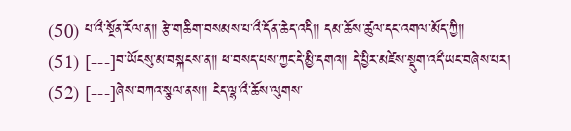(50) པ་འྀ་སྔོན་རོལ་ན༎ རྩེ་གཆིག་བསམས་པ་འྀ་དོན་ཆེད་འདི༎ དམ་ཆོས་ཚུལ་དང་འགལ་མོད་ཀྱི༎
(51) [---]བ་ཡོངསུ་མ་བསྐངས་ན༎ ཕ་བསད་པས་ཀྱང་དེ་མྱི་དགའ༎ དེ་པྱིར་མཛེས་སྡུག་འདྀ་ཡང་བཞེས་པར།
(52) [---]ཞེས་བཀའ་སྩལ་ནས༎ ངེད་ལྷ་འྀ་ཆོས་ལུགས་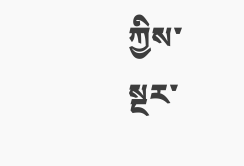ཀྱིས་སྔར་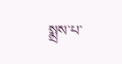སྨྲས་པ་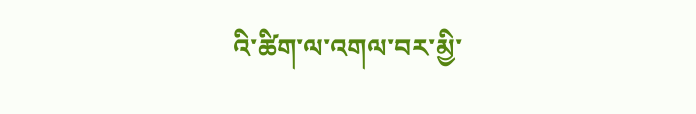འི་ཚིག་ལ་འགལ་བར་མྱི་